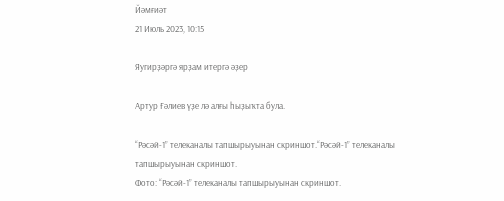Йәмғиәт
21 Июль 2023, 10:15

Яугирҙәргә ярҙам итергә әҙер

Артур Ғәлиев үҙе лә алғы һыҙыҡта була.

“Рәсәй-1” телеканалы тапшырыуынан скриншот.“Рәсәй-1” телеканалы тапшырыуынан скриншот.
Фото: “Рәсәй-1” телеканалы тапшырыуынан скриншот.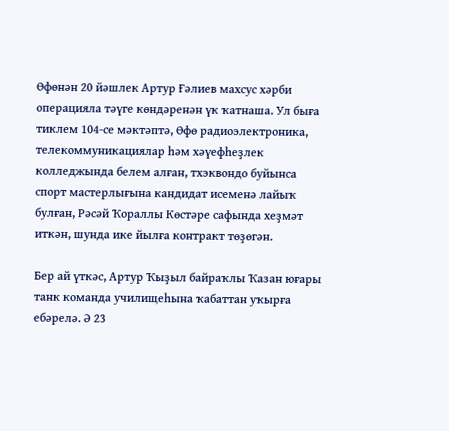Өфөнән 20 йәшлек Артур Ғәлиев махсус хәрби операцияла тәүге көндәренән үк ҡатнаша. Ул быға тиклем 104-се мәктәптә, Өфө радиоэлектроника, телекоммуникациялар һәм хәүефһеҙлек колледжында белем алған, тхэквондо буйынса спорт мастерлығына кандидат исеменә лайыҡ булған, Рәсәй Ҡораллы Көстәре сафында хеҙмәт иткән, шунда ике йылға контракт төҙөгән.

Бер ай үткәс, Артур Ҡыҙыл байраҡлы Ҡазан юғары танк команда училищеһына ҡабаттан уҡырға ебәрелә. Ә 23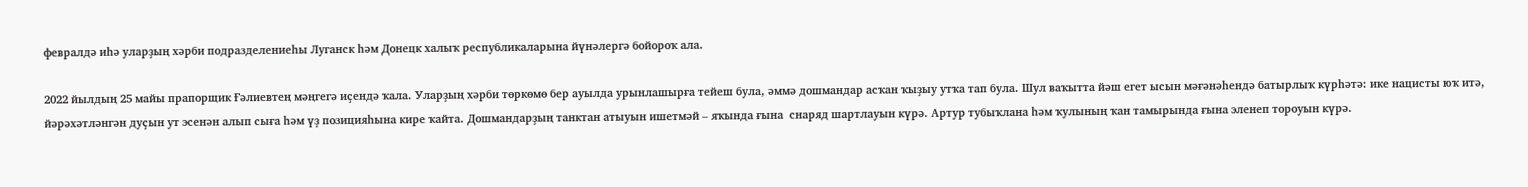февралдә иһә уларҙың хәрби подразделениеһы Луганск һәм Донецк халыҡ республикаларына йүнәлергә бойороҡ ала.

2022 йылдың 25 майы прапорщик Ғәлиевтең мәңгегә иҫендә ҡала. Уларҙың хәрби төркөмө бер ауылда урынлашырға тейеш була, әммә дошмандар асҡан ҡыҙыу утҡа тап була. Шул ваҡытта йәш егет ысын мәғәнәһендә батырлыҡ күрһәтә: ике нацисты юҡ итә, йәрәхәтләнгән дуҫын ут эсенән алып сыға һәм үҙ позицияһына кире ҡайта. Дошмандарҙың танктан атыуын ишетмәй – яҡында ғына  снаряд шартлауын күрә. Артур тубыҡлана һәм ҡулының ҡан тамырында ғына эленеп тороуын күрә.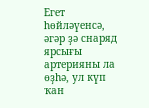Егет һөйләүенсә, әгәр ҙә снаряд ярсығы артерияны ла өҙһә, ул күп ҡан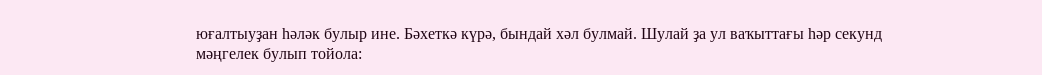юғалтыуҙан һәләк булыр ине. Бәхеткә күрә, бындай хәл булмай. Шулай ҙа ул ваҡыттағы һәр секунд мәңгелек булып тойола: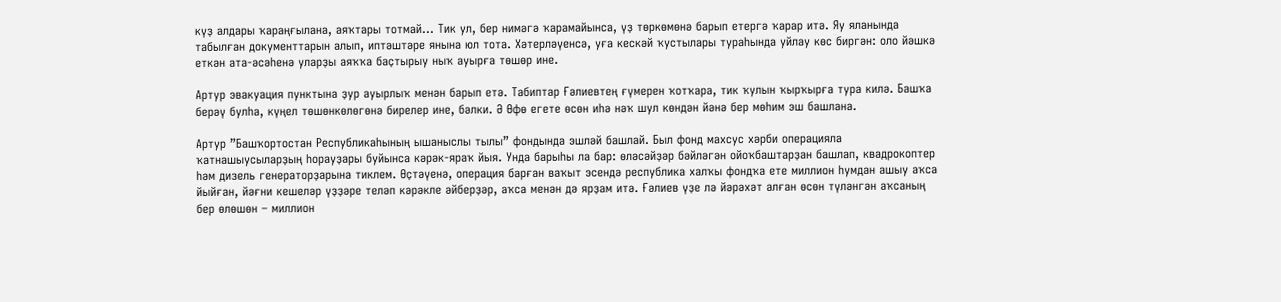күҙ алдары ҡараңғылана, аяҡтары тотмай... Тик ул, бер нимәгә ҡарамайынса, үҙ төркөмөнә барып етергә ҡарар итә. Яу яланында табылған документтарын алып, иптәштәре янына юл тота. Хәтерләүенсә, уға кескәй ҡустылары тураһында уйлау көс биргән: оло йәшкә еткән ата-әсәһенә уларҙы аяҡҡа баҫтырыу ныҡ ауырға төшөр ине.

Артур эвакуация пунктына ҙур ауырлыҡ менән барып етә. Табиптар Ғәлиевтең ғүмерен ҡотҡара, тик ҡулын ҡырҡырға тура килә. Башҡа берәү булһа, күңел төшөнкөлөгөнә бирелер ине, бәлки. Ә Өфө егете өсөн иһә нәҡ шул көндән йәнә бер мөһим эш башлана.

Артур ”Башҡортостан Республикаһының ышаныслы тылы” фондында эшләй башлай. Был фонд махсус хәрби операцияла ҡатнашыусыларҙың һорауҙары буйынса кәрәк-яраҡ йыя. Унда барыһы ла бар: өләсәйҙәр бәйләгән ойоҡбаштарҙан башлап, квадрокоптер һәм дизель генераторҙарына тиклем. Өҫтәүенә, операция барған ваҡыт эсендә республика халҡы фондҡа ете миллион һумдан ашыу аҡса йыйған, йәғни кешеләр үҙҙәре теләп кәрәкле әйберҙәр, аҡса менән дә ярҙам итә. Ғәлиев үҙе лә йәрәхәт алған өсөн түләнгән аҡсаның бер өлөшөн – миллион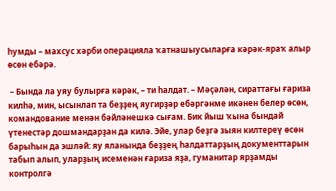һумды – махсус хәрби операцияла ҡатнашыусыларға кәрәк-яраҡ алыр өсөн ебәрә.

 – Бында ла уяу булырға кәрәк, – ти һалдат. – Мәҫәлән, сираттағы ғариза килһә, мин, ысынлап та беҙҙең яугирҙәр ебәргәнме икәнен белер өсөн, командование менән бәйләнешкә сығам. Бик йыш ҡына бындай үтенестәр дошмандарҙан да килә. Эйе, улар беҙгә зыян килтереү өсөн барыһын да эшләй: яу яланында беҙҙең һалдаттарҙың документтарын табып алып, уларҙың исеменән ғариза яҙа, гуманитар ярҙамды контролгә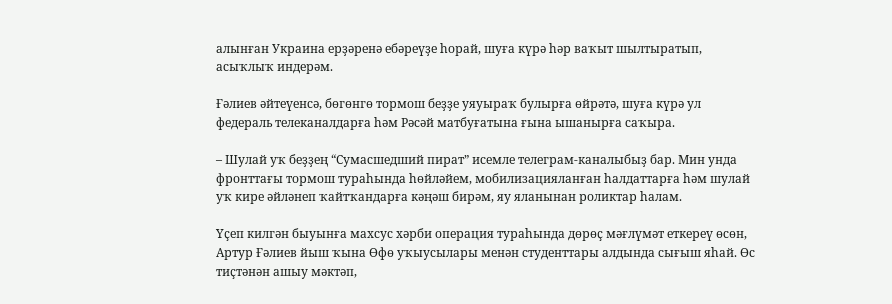алынған Украина ерҙәренә ебәреүҙе һорай, шуға күрә һәр ваҡыт шылтыратып, асыҡлыҡ индерәм.

Ғәлиев әйтеүенсә, бөгөнгө тормош беҙҙе уяуыраҡ булырға өйрәтә, шуға күрә ул федераль телеканалдарға һәм Рәсәй матбуғатына ғына ышанырға саҡыра.

– Шулай уҡ беҙҙең “Сумасшедший пират” исемле телеграм-каналыбыҙ бар. Мин унда фронттағы тормош тураһында һөйләйем, мобилизацияланған һалдаттарға һәм шулай уҡ кире әйләнеп ҡайтҡандарға кәңәш бирәм, яу яланынан роликтар һалам.

Үҫеп килгән быуынға махсус хәрби операция тураһында дөрөҫ мәғлүмәт еткереү өсөн, Артур Ғәлиев йыш ҡына Өфө уҡыусылары менән студенттары алдында сығыш яһай. Өс тиҫтәнән ашыу мәктәп,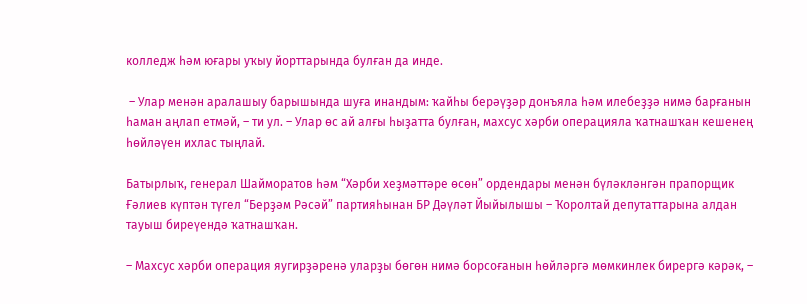колледж һәм юғары уҡыу йорттарында булған да инде.

 – Улар менән аралашыу барышында шуға инандым: ҡайһы берәүҙәр донъяла һәм илебеҙҙә нимә барғанын һаман аңлап етмәй, – ти ул. – Улар өс ай алғы һыҙатта булған, махсус хәрби операцияла ҡатнашҡан кешенең һөйләүен ихлас тыңлай.

Батырлыҡ, генерал Шайморатов һәм “Хәрби хеҙмәттәре өсөн” ордендары менән бүләкләнгән прапорщик Ғәлиев күптән түгел “Берҙәм Рәсәй” партияһынан БР Дәүләт Йыйылышы – Ҡоролтай депутаттарына алдан тауыш биреүендә ҡатнашҡан.

– Махсус хәрби операция яугирҙәренә уларҙы бөгөн нимә борсоғанын һөйләргә мөмкинлек бирергә кәрәк, –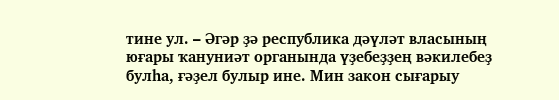тине ул. – Әгәр ҙә республика дәүләт власының юғары ҡануниәт органында үҙебеҙҙең вәкилебеҙ булһа, ғәҙел булыр ине. Мин закон сығарыу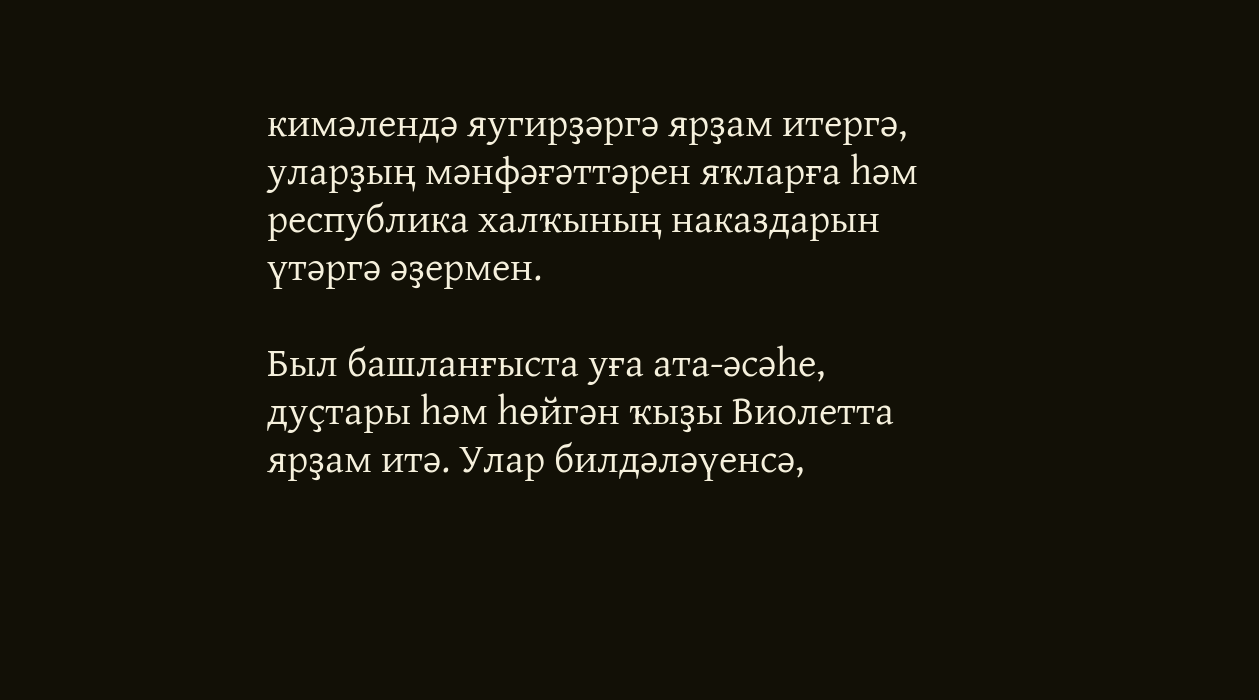кимәлендә яугирҙәргә ярҙам итергә, уларҙың мәнфәғәттәрен яҡларға һәм республика халҡының наказдарын үтәргә әҙермен.

Был башланғыста уға ата-әсәһе, дуҫтары һәм һөйгән ҡыҙы Виолетта ярҙам итә. Улар билдәләүенсә,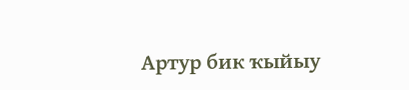Артур бик ҡыйыу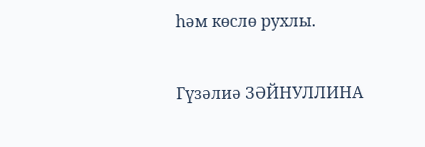һәм көслө рухлы.

Гүзәлиә ЗӘЙНУЛЛИНА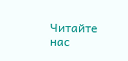Читайте нас